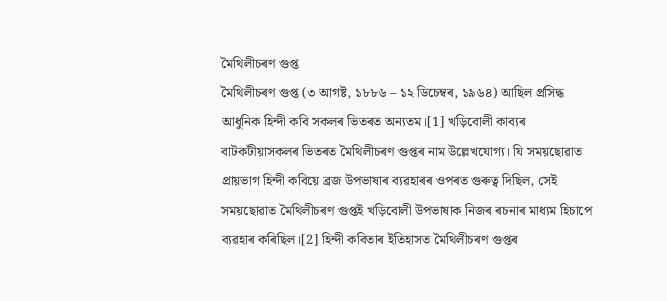মৈথিলীচৰণ গুপ্ত
মৈথিলীচৰণ গুপ্ত (৩ আগষ্ট, ১৮৮৬ – ১২ ডিচেম্বৰ, ১৯৬৪) আছিল প্ৰসিদ্ধ আধুনিক হিন্দী কবি সকলৰ ভিতৰত অন্যতম।[1] খড়িবোলী কাব্যৰ বাটকটীয়াসকলৰ ভিতৰত মৈথিলীচৰণ গুপ্তৰ নাম উল্লেখযোগ্য। যি সময়ছোৱাত প্ৰায়ভাগ হিন্দী কবিয়ে ব্ৰজ উপভাষাৰ ব্যৱহাৰৰ ওপৰত গুৰুত্ব দিছিল, সেই সময়ছোৱাত মৈথিলীচৰণ গুপ্তই খড়িবোলী উপভাষাক নিজৰ ৰচনাৰ মাধ্যম হিচাপে ব্যৱহাৰ কৰিছিল।[2] হিন্দী কবিতাৰ ইতিহাসত মৈথিলীচৰণ গুপ্তৰ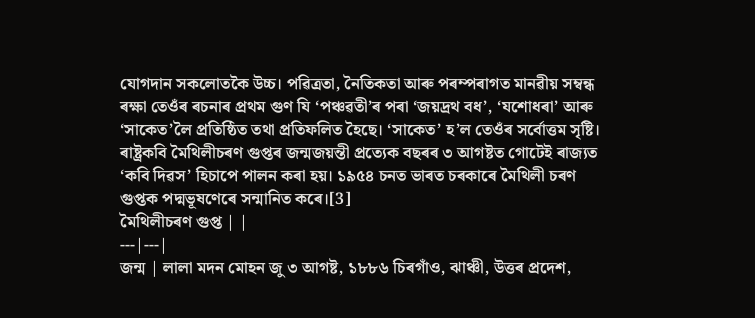যোগদান সকলোতকৈ উচ্চ। পৱিত্ৰতা, নৈতিকতা আৰু পৰম্পৰাগত মানৱীয় সম্বন্ধ ৰক্ষা তেওঁৰ ৰচনাৰ প্ৰথম গুণ যি ‘পঞ্চৱতী’ৰ পৰা ‘জয়দ্ৰথ বধ’, ‘যশোধৰা’ আৰু ‘সাকেত’লৈ প্ৰতিষ্ঠিত তথা প্ৰতিফলিত হৈছে। ‘সাকেত’ হ’ল তেওঁৰ সৰ্বোত্তম সৃষ্টি। ৰাষ্ট্ৰকবি মৈথিলীচৰণ গুপ্তৰ জন্মজয়ন্তী প্ৰত্যেক বছৰৰ ৩ আগষ্টত গোটেই ৰাজ্যত ‘কবি দিৱস’ হিচাপে পালন কৰা হয়। ১৯৫৪ চনত ভাৰত চৰকাৰে মৈথিলী চৰণ গুপ্তক পদ্মভূষণেৰে সন্মানিত কৰে।[3]
মৈথিলীচৰণ গুপ্ত | |
---|---|
জন্ম | লালা মদন মোহন জু ৩ আগষ্ট, ১৮৮৬ চিৰগাঁও, ঝাঞ্চী, উত্তৰ প্ৰদেশ,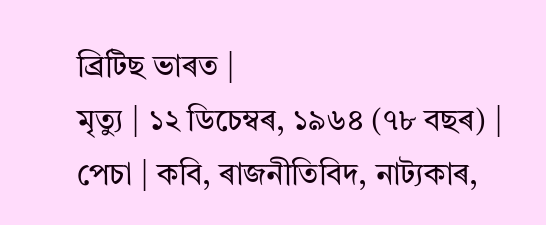ব্ৰিটিছ ভাৰত |
মৃত্যু | ১২ ডিচেম্বৰ, ১৯৬৪ (৭৮ বছৰ) |
পেচা | কবি, ৰাজনীতিবিদ, নাট্যকাৰ,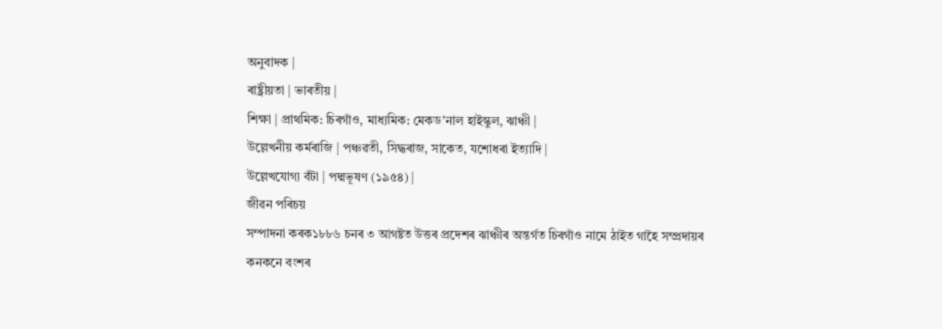অনুবাদক |
ৰাষ্ট্ৰীয়তা | ভাৰতীয় |
শিক্ষা | প্ৰাথমিক: চিৰগাঁও, মাধ্যমিক: মেকড'নাল হাইস্কুল, ঝাঞ্চী |
উল্লেখনীয় কৰ্মৰাজি | পঞ্চৱতী, সিদ্ধৰাজ, সাকেত, যশোধৰা ইত্যাদি |
উল্লেখযোগ্য বঁটা | পদ্মভূষণ (১৯৫৪) |
জীৱন পৰিচয়
সম্পাদনা কৰক১৮৮৬ চনৰ ৩ আগষ্টত উত্তৰ প্ৰদেশৰ ঝাঞ্চীৰ অন্তৰ্গত চিৰগাঁও নামে ঠাইত গাহৈ সম্প্ৰদায়ৰ কনকনে বংশৰ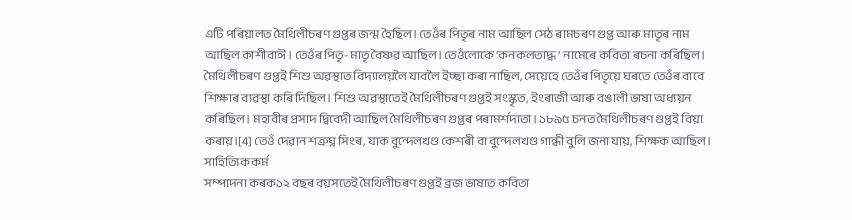এটি পৰিয়ালত মৈথিলীচৰণ গুপ্তৰ জন্ম হৈছিল। তেওঁৰ পিতৃৰ নাম আছিল সেঠ ৰামচৰণ গুপ্ত আৰু মাতৃৰ নাম আছিল কাশীবাঈ। তেওঁৰ পিতৃ-মাতৃ বৈষ্ণৱ আছিল। তেওঁলোকে ‘কনকলতাদ্ধ’ নামেৰে কবিতা ৰচনা কৰিছিল। মৈথিলীচৰণ গুপ্তই শিশু অৱস্থাত বিদ্যালয়লৈ যাবলৈ ইচ্ছা কৰা নাছিল, সেয়েহে তেওঁৰ পিতৃয়ে ঘৰতে তেওঁৰ বাবে শিক্ষাৰ ব্যৱস্থা কৰি দিছিল। শিশু অৱস্থাতেই মৈথিলীচৰণ গুপ্তই সংস্কৃত, ইংৰাজী আৰু বঙালী ভাষা অধ্যয়ন কৰিছিল। মহাবীৰ প্ৰসাদ দ্বিবেদী আছিল মৈথিলীচৰণ গুপ্তৰ পৰামৰ্শদাতা। ১৮৯৫ চনত মৈথিলীচৰণ গুপ্তই বিয়া কৰায়।[4] তেওঁ দেৱান শত্ৰুঘ্ন সিংৰ, যাক বুন্দেলখণ্ড কেশৰী বা বুন্দেলখণ্ড গান্ধী বুলি জনা যায়, শিক্ষক আছিল।
সাহিত্যিক কৰ্ম
সম্পাদনা কৰক১২ বছৰ বয়সতেই মৈথিলীচৰণ গুপ্তই ব্ৰজ ভাষাত কবিতা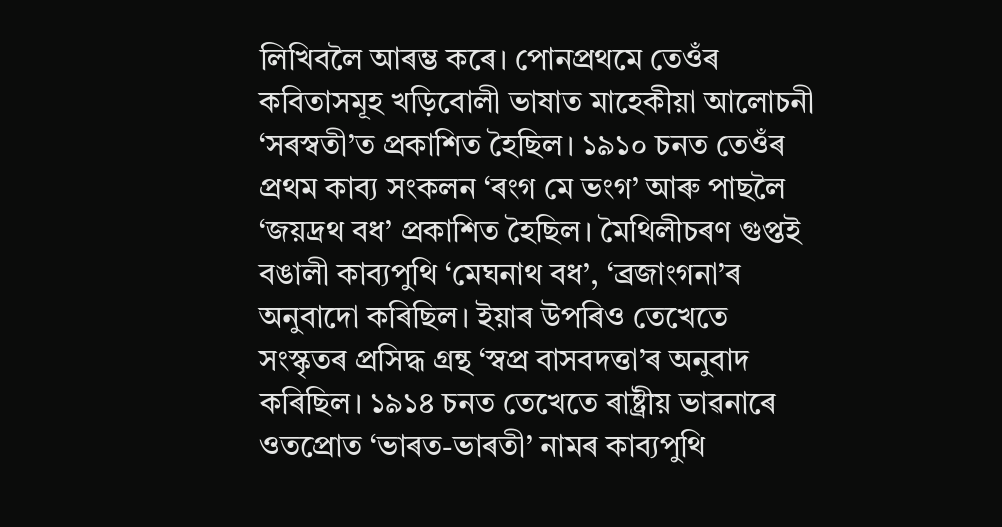লিখিবলৈ আৰম্ভ কৰে। পোনপ্ৰথমে তেওঁৰ কবিতাসমূহ খড়িবোলী ভাষাত মাহেকীয়া আলোচনী ‘সৰস্বতী’ত প্ৰকাশিত হৈছিল। ১৯১০ চনত তেওঁৰ প্ৰথম কাব্য সংকলন ‘ৰংগ মে ভংগ’ আৰু পাছলৈ ‘জয়দ্ৰথ বধ’ প্ৰকাশিত হৈছিল। মৈথিলীচৰণ গুপ্তই বঙালী কাব্যপুথি ‘মেঘনাথ বধ’, ‘ব্ৰজাংগনা’ৰ অনুবাদো কৰিছিল। ইয়াৰ উপৰিও তেখেতে সংস্কৃতৰ প্ৰসিদ্ধ গ্ৰন্থ ‘স্বপ্ৰ বাসবদত্তা’ৰ অনুবাদ কৰিছিল। ১৯১৪ চনত তেখেতে ৰাষ্ট্ৰীয় ভাৱনাৰে ওতপ্ৰোত ‘ভাৰত-ভাৰতী’ নামৰ কাব্যপুথি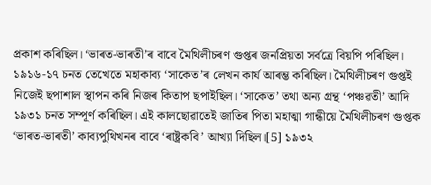প্ৰকাশ কৰিছিল। ‘ভাৰত-ভাৰতী’ৰ বাবে মৈথিলীচৰণ গুপ্তৰ জনপ্ৰিয়তা সৰ্বত্ৰে বিয়পি পৰিছিল। ১৯১৬-১৭ চনত তেখেতে মহাকাব্য ‘সাকেত’ৰ লেখন কাৰ্য আৰম্ভ কৰিছিল। মৈথিলীচৰণ গুপ্তই নিজেই ছপাশাল স্থাপন কৰি নিজৰ কিতাপ ছপাইছিল। ‘সাকেত’ তথা অন্য গ্ৰন্থ ‘পঞ্চৱতী’ আদি ১৯৩১ চনত সম্পূৰ্ণ কৰিছিল। এই কালছোৱাতেই জাতিৰ পিতা মহাত্মা গান্ধীয়ে মৈথিলীচৰণ গুপ্তক ‘ভাৰত-ভাৰতী’ কাব্যপুথিখনৰ বাবে ‘ৰাষ্ট্ৰকবি’ আখ্যা দিছিল।[5] ১৯৩২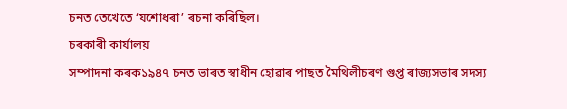চনত তেখেতে ‘যশোধৰা’ ৰচনা কৰিছিল।
চৰকাৰী কাৰ্যালয়
সম্পাদনা কৰক১৯৪৭ চনত ভাৰত স্বাধীন হোৱাৰ পাছত মৈথিলীচৰণ গুপ্ত ৰাজ্যসভাৰ সদস্য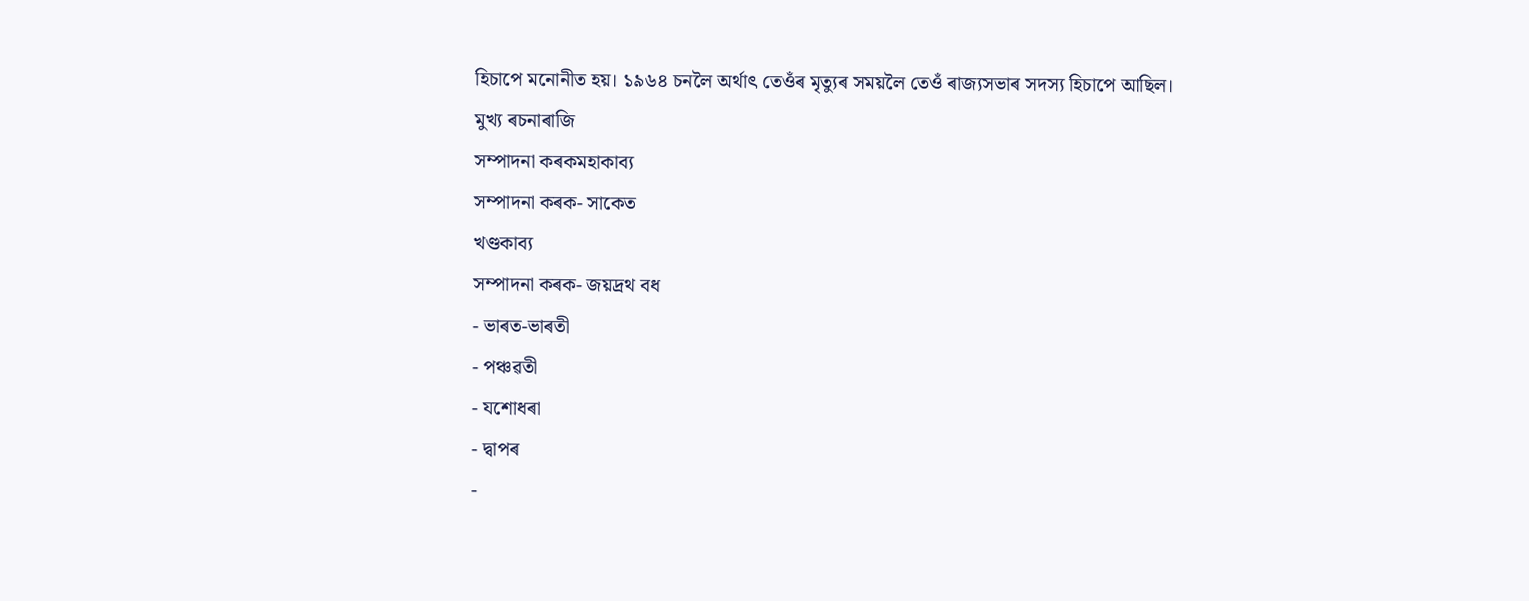হিচাপে মনোনীত হয়। ১৯৬৪ চনলৈ অৰ্থাৎ তেওঁৰ মৃত্যুৰ সময়লৈ তেওঁ ৰাজ্যসভাৰ সদস্য হিচাপে আছিল।
মুখ্য ৰচনাৰাজি
সম্পাদনা কৰকমহাকাব্য
সম্পাদনা কৰক- সাকেত
খণ্ডকাব্য
সম্পাদনা কৰক- জয়দ্ৰথ বধ
- ভাৰত-ভাৰতী
- পঞ্চৱতী
- যশোধৰা
- দ্বাপৰ
-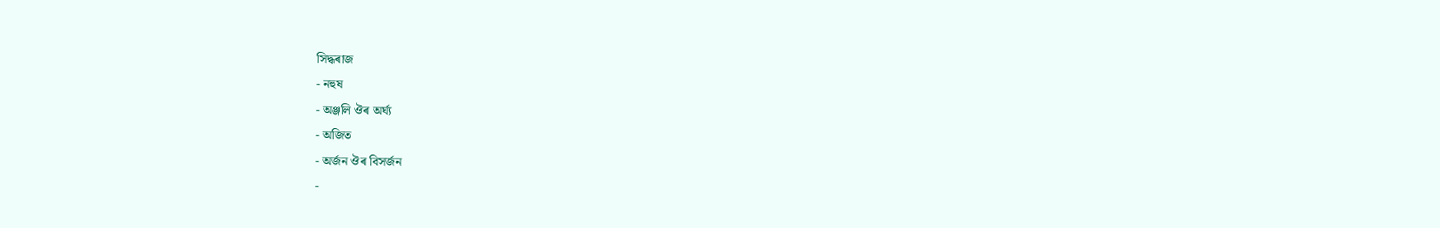সিদ্ধৰাজ
- নহুষ
- অঞ্জলি ঔৰ অৰ্ঘ্য
- অজিত
- অৰ্জন ঔৰ বিসৰ্জন
-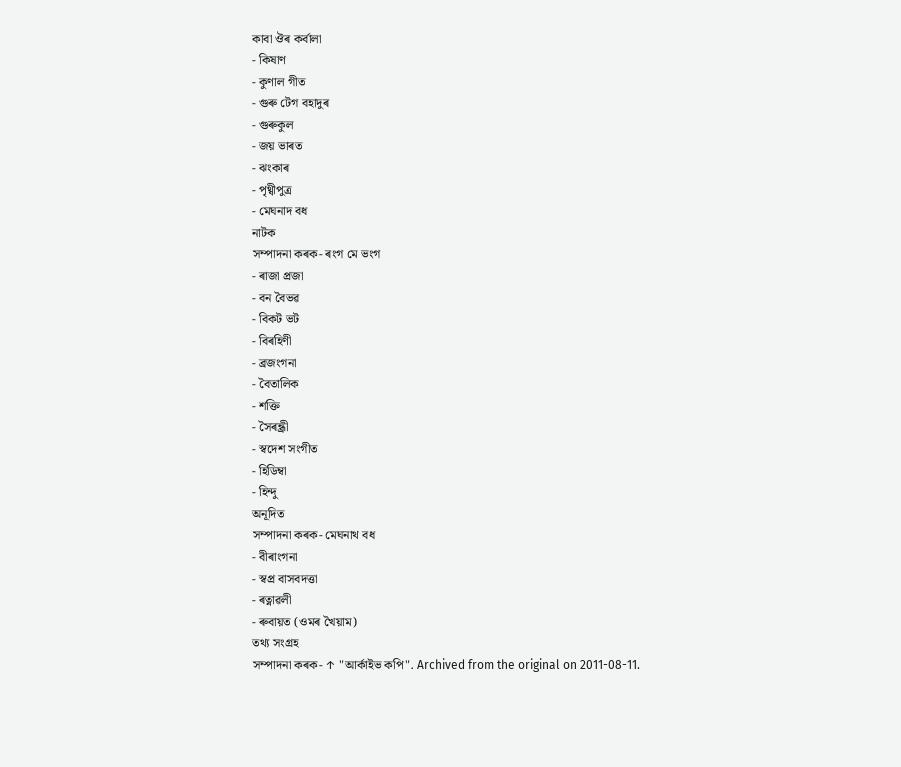কাবা ঔৰ কৰ্বালা
- কিষাণ
- কুণাল গীত
- গুৰু টেগ বহাদুৰ
- গুৰুকুল
- জয় ভাৰত
- ঝংকাৰ
- পৃথ্বীপুত্ৰ
- মেঘনাদ বধ
নাটক
সম্পাদনা কৰক- ৰংগ মে ভংগ
- ৰাজা প্ৰজা
- বন বৈভৱ
- বিকট ভট
- বিৰহিণী
- ব্ৰজংগনা
- বৈতালিক
- শক্তি
- সৈৰন্ধ্ৰী
- স্বদেশ সংগীত
- হিডিম্বা
- হিন্দু
অনূদিত
সম্পাদনা কৰক- মেঘনাথ বধ
- বীৰাংগনা
- স্বপ্ৰ বাসবদত্তা
- ৰত্নাৱলী
- ৰুবায়ত (ওমৰ খৈয়াম)
তথ্য সংগ্ৰহ
সম্পাদনা কৰক- ↑ "আৰ্কাইভ কপি". Archived from the original on 2011-08-11.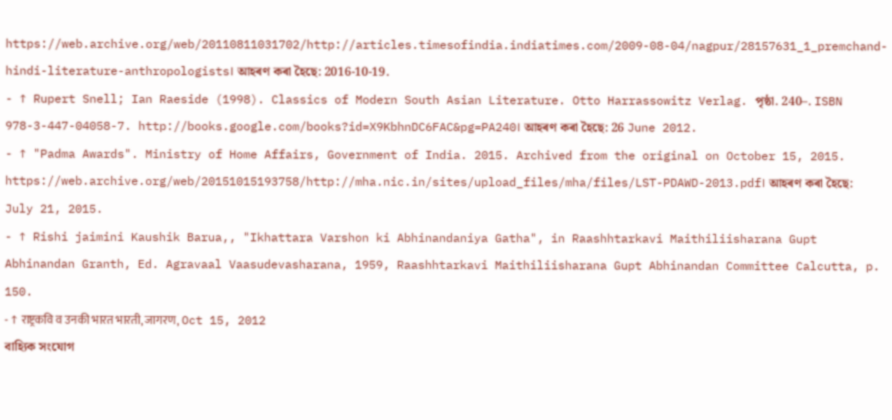https://web.archive.org/web/20110811031702/http://articles.timesofindia.indiatimes.com/2009-08-04/nagpur/28157631_1_premchand-hindi-literature-anthropologists। আহৰণ কৰা হৈছে: 2016-10-19.
- ↑ Rupert Snell; Ian Raeside (1998). Classics of Modern South Asian Literature. Otto Harrassowitz Verlag. পৃষ্ঠা. 240–. ISBN 978-3-447-04058-7. http://books.google.com/books?id=X9KbhnDC6FAC&pg=PA240। আহৰণ কৰা হৈছে: 26 June 2012.
- ↑ "Padma Awards". Ministry of Home Affairs, Government of India. 2015. Archived from the original on October 15, 2015. https://web.archive.org/web/20151015193758/http://mha.nic.in/sites/upload_files/mha/files/LST-PDAWD-2013.pdf। আহৰণ কৰা হৈছে: July 21, 2015.
- ↑ Rishi jaimini Kaushik Barua,, "Ikhattara Varshon ki Abhinandaniya Gatha", in Raashhtarkavi Maithiliisharana Gupt Abhinandan Granth, Ed. Agravaal Vaasudevasharana, 1959, Raashhtarkavi Maithiliisharana Gupt Abhinandan Committee Calcutta, p. 150.
- ↑ राष्ट्रकवि व उनकी भारत भारती, जागरण, Oct 15, 2012
বাহ্যিক সংযোগ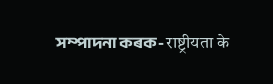সম্পাদনা কৰক- राष्ट्रीयता के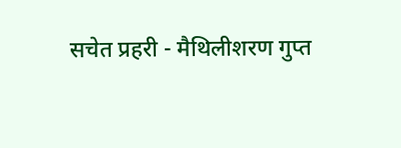सचेत प्रहरी - मैथिलीशरण गुप्त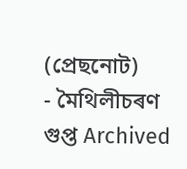(প্ৰেছনোট)
- মৈথিলীচৰণ গুপ্ত Archived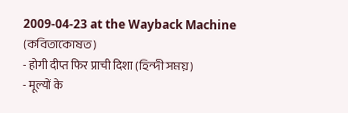2009-04-23 at the Wayback Machine (কবিতাকোষত)
- होगी दीप्त फिर प्राची दिशा (হিন্দী সময়)
- मूल्यों के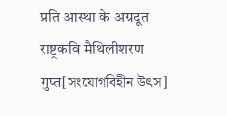प्रति आस्था के अग्रदूत राष्ट्रकवि मैथिलीशरण गुप्त[সংযোগবিহীন উৎস]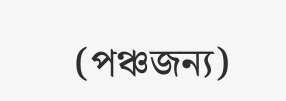(পঞ্চজন্য)